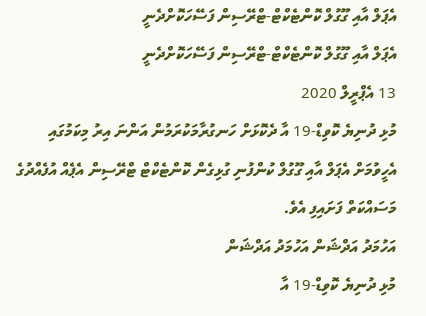އެޕަލް އާއި ގޫގުލް ކޮންޓެކްޓް-ޓްރޭސިން ފަސޭހަކޮށްދެނީ
އެޕަލް އާއި ގޫގުލް ކޮންޓެކްޓް-ޓްރޭސިން ފަސޭހަކޮށްދެނީ
13 އެޕްރީލް 2020
މުޅި ދުނިޔެ ކޮވިޑް-19 އާ ދެކޮޅަށް ހަނގުރާމަކުރަމުން އަންނަ އިރު މިކަމުގައި އެހީވުމަށް އެޕަލް އާއި ގޫގުލް ކުންފުނި ގުޅިގެން ކޮންޓެކްޓް ޓްރޭސިން އެޕެއް އުފެއްދުގެ މަސައްކަތް ފަށައިފި އެވެ.
އަހުމަދު އަދްޝަން އަހުމަދު އަދްޝަން
މުޅި ދުނިޔެ ކޮވިޑް-19 އާ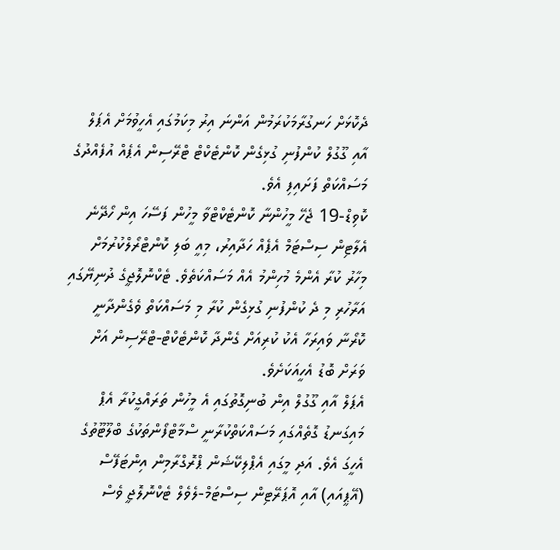ދެކޮޅަށް ހަނގުރާމަކުރަމުން އަންނަ އިރު މިކަމުގައި އެހީވުމަށް އެޕަލް އާއި ގޫގުލް ކުންފުނި ގުޅިގެން ކޮންޓެކްޓް ޓްރޭސިން އެޕެއް އުފެއްދުގެ މަސައްކަތް ފަށައިފި އެވެ.
ކޮވިޑް-19 ޖެހޭ މީހުންނާ ކޮންޓެކްޓްވާ މީހުން ފަސޭހަ އިން ހޯދޭނެ އެލާޓިން ސިސްޓަމް އެޕެއް ހަދާއިރު، މިއީ ބަލި ކޮންޓްރޯލްކުރުމަށް މިހާރު ކުރާ އެންމެ މުހިންމު އެއް މަސައްކަތެވެ. ޓެކްނޮލޮޖީގެ ދުނިޔޭގައި އަރާހުރި މި ދެ ކުންފުނި ގުޅިގެން ކުރާ މި މަސައްކަތް ވެގެންދާނީ ކޮރޯނާ ވައިރަހާ އެކު ކުރިއަށް ގެންދާ ކޮންޓެކްޓް-ޓްރޭސިން އަށް ވަރަށް ބޮޑު އެހީއަކަށެވެ.
އެޕަލް އާއި ގޫގުލް އިން ބުނިގޮތުގައި އެ މީހުން ތަރައްގީކުރާ އެޕް މައިގަނޑު ގޮތެއްގައި މަސައްކަތްކުރާނީ ސްމާޓްފޯންތަކުގެ ބްލޫޓޫތުގެ އެހީގަ އެވެ. އަދި މީގައި އެޕްލިކޭޝަން ޕްރޮގްރާމިން އިންޓަފޭސް (އޭޕީއައި) އާއި އޮޕަރޭޓިން ސިސްޓަމް-ލެވެލް ޓެކްނޮލޮޖީ ވެސް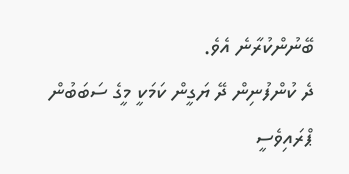ބޭނުންކުރާނެ އެވެ.
ދެ ކުންފުނިން ދޭ ޔަގީން ކަމަކީ މީގެ ސަބަބުން ޕްރައިވެސީ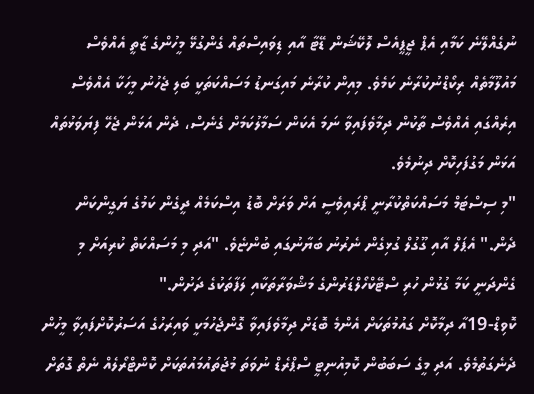ނުގެއްލޭނެ ކަމާއި އެޕް ޖީޕީއެސް ލޮކޭޝަން ޑޭޓާ އާއި ޑިވައިސްތައް ގެންގުޅޭ މީހުންގެ ޒާތީ އެއްވެސް މައުލޫމާތެއް ރިކޯޑްނުކުރާނެ ކަމެވެ. މިއިން ކުރާނެ މައިގަނޑު މަސައްކަތަކީ ބަލި ޖެހުނު މީހަކާ އެއްވެސް އިރެއްގައި އެއްވެސް ތާކުން ދިމާވެފައިވާ ނަމަ އެކަން ސަމާލުކަމަށް ގެނެސް، ދެން އަޅަން ޖެހޭ ފިޔަވަޅުތައް އަޅަން މަގުފަހިކޮށް ދިނުމެވެ.
"މި ސިސްޓަމް މަސައްކަތްކުރާނީ ޕްރައިވެސީ އަށް ވަރަށް ބޮޑު އިސްކަމެއް ދީގެން ކަމުގެ ޔަގީންކަން ދެން." އެޕަލް އާއި ގޫގުލް ގުޅިގެން ނެރުނު ބަޔާނުގައި ބުންޏެވެ. "އަދި މި މަސައްކަތް ކުރިއަށް މި ގެންދަނީ ކަމާ ގުޅުން ހުރި ސްޓޭކްހޯލްޑަރުންގެ މަޝްވަރާތަކާއި ލަފާތަކުގެ ދަށުން."
ކޮވިޑް-19އާ ދިމާކޮށް ގައުމުތަކަށް އެންމެ ބޮޑަށް ދިމާވެފައިވާ ގޮންޖެހުމަކީ ވައިރަހުގެ އަސަރުކޮށްފައިވާ މީހުން ދެނެގަތުމެވެ. އަދި މީގެ ސަބަބުން ކޮމިއުނިޓީ ސްޕްރެޑް ނުވަތަ މުޖުތައުމައުތަކަށް ކޮންޓްރޯލެއް ނެތް ގޮތަށް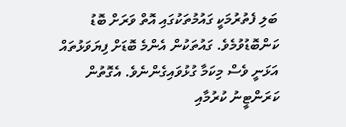ބަލި ފެތުރުމަކީ ގައުމުތަކުގައި އޮތް ވަރަށް ބޮޑު ކަންބޮޑުވުމެވެ. ގައުތަކުން އެންމެ ބޮޑަށް ފިޔަވަޅުތައް އަޅަނީ ވެސް މިކަމާ ގުޅުވައިގެންނެވެ. އެގޮތުން ކަރަންޓީނު ކުރުމާއި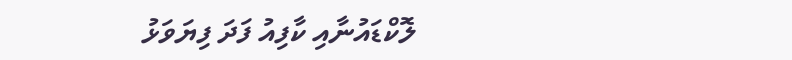ލޮކްޑައުނާއި ކާފިއު ފަދަ ފިޔަވަޅު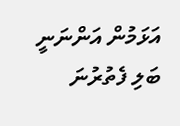އަޅަމުން އަންނަނީ ބަލި ފެތުރުނަ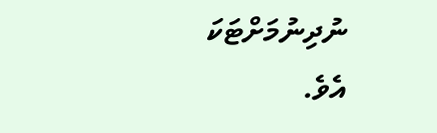ނުދިނުމަށްޓަކަ އެވެ.